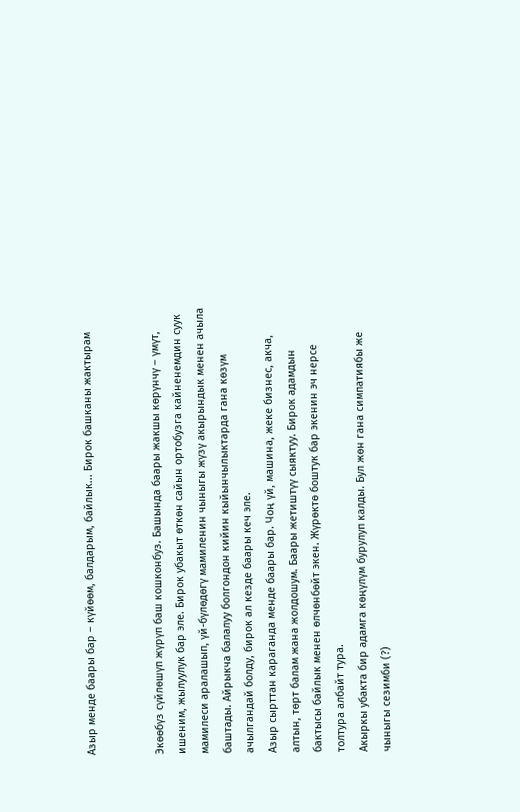Азыр менде баары бар – күйөөм, балдарым, байлык... Бирок башканы жактырам


Экөөбүз сүйлөшүп жүрүп баш кошконбуз. Башында баары жакшы көрүнчү – үмүт, ишеним, жылуулук бар эле. Бирок убакыт өткөн сайын ортобузга кайненемдин суук мамилеси аралашып, үй-бүлөдөгү мамиленин чыныгы жүзү акырындык менен ачыла баштады. Айрыкча балалуу болгондон кийин кыйынчылыктарда гана көзүм ачылгандай болду, бирок ал кезде баары кеч эле.
Азыр сырттан караганда менде баары бар. Чоң үй, машина, жеке бизнес, акча, алтын, төрт балам жана жолдошум. Баары жетиштүү сыяктуу. Бирок адамдын бактысы байлык менен өлчөнбөйт экен. Жүрөктө боштук бар экенин эч нерсе толтура албайт тура.
Акыркы убакта бир адамга көңүлүм бурулуп калды. Бул жөн гана симпатиябы же чыныгы сезимби (?)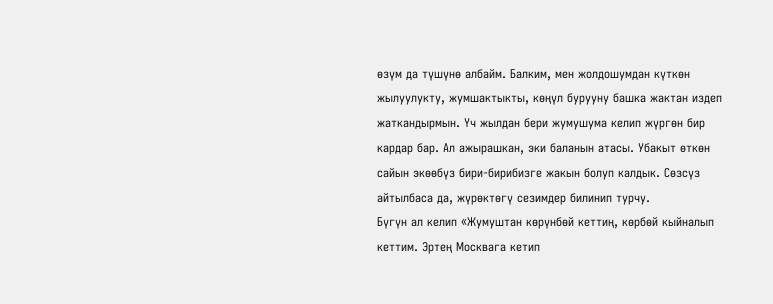өзүм да түшүнө албайм. Балким, мен жолдошумдан күткөн жылуулукту, жумшактыкты, көңүл бурууну башка жактан издеп жаткандырмын. Үч жылдан бери жумушума келип жүргөн бир кардар бар. Ал ажырашкан, эки баланын атасы. Убакыт өткөн сайын экөөбүз бири-бирибизге жакын болуп калдык. Сөзсүз айтылбаса да, жүрөктөгү сезимдер билинип турчу.
Бүгүн ал келип «Жумуштан көрүнбөй кеттиң, көрбөй кыйналып кеттим. Эртең Москвага кетип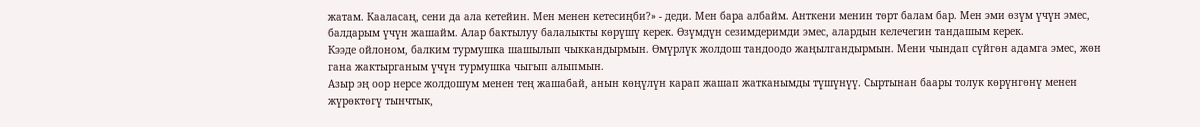жатам. Кааласаң, сени да ала кетейин. Мен менен кетесиңби?» - деди. Мен бара албайм. Анткени менин төрт балам бар. Мен эми өзүм үчүн эмес, балдарым үчүн жашайм. Алар бактылуу балалыкты көрүшү керек. Өзүмдүн сезимдеримди эмес, алардын келечегин тандашым керек.
Кээде ойлоном, балким турмушка шашылып чыккандырмын. Өмүрлүк жолдош тандоодо жаңылгандырмын. Мени чындап сүйгөн адамга эмес, жөн гана жактырганым үчүн турмушка чыгып алыпмын.
Азыр эң оор нерсе жолдошум менен тең жашабай, анын көңүлүн карап жашап жатканымды түшүнүү. Сыртынан баары толук көрүнгөнү менен жүрөктөгү тынчтык,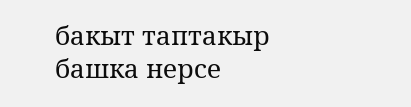бакыт таптакыр башка нерсе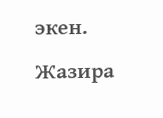экен.
Жазира